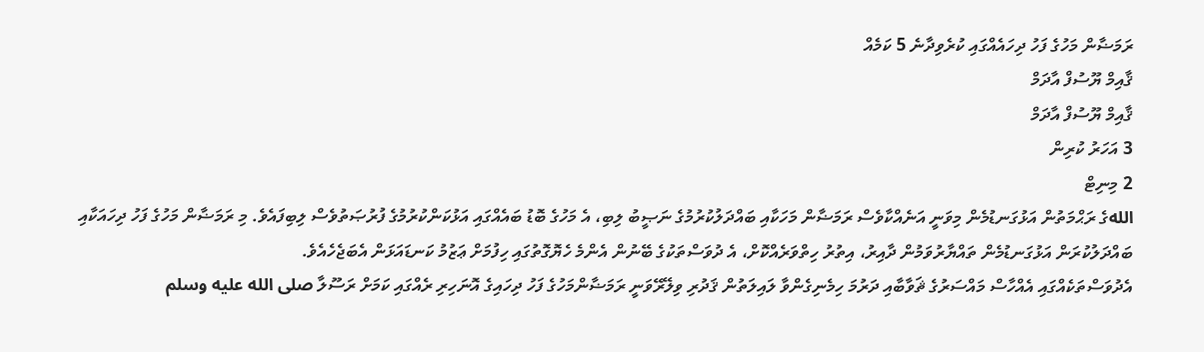ރަމަޟާން މަހުގެ ފަހު ދިހައެއްގައި ކުރެވިދާނެ 5 ކަމެއް
ޤާއިމް ޔޫސުފް އާދަމް
ޤާއިމް ޔޫސުފް އާދަމް
3 އަހަރު ކުރިން
2 މިނިޓް
اللهގެ ރަޙްމަތުން އަޅުގަނޑުމެން މިވަނީ އަނެއްކާވެސް ރަމަޟާން މަހަކާއި ބައްދަލުކުރުމުގެ ނަޞީބު ލިބި، އެ މަހުގެ ބޮޑު ބައެއްގައި އަޅުކަންކުރުމުގެ ފުރުޞަތުވެސް ލިބިފައެވެ. މި ރަމަޟާން މަހުގެ ފަހު ދިހައަކާއި ބައްދަލުކުރަން އަޅުގަނޑުމެން ތައްޔާރުވަމުން ދާއިރު، އިތުރު ހިތްވަރެއްކޮށް، އެ ދުވަސްތަކުގެ ބޭނުން އެންމެ ހެޔޮގޮތުގައި ހިފުމަށް ޢަޒުމު ކަނޑައަޅަން އެބަޖެހެއެވެ.
އެދުވަސްތަކެއްގައި އެއްހާސް މައްސަރުގެ ޘަވާބާއި ދަރުމަ ހިމެނިގެންވާ ލައިލަތުން ޤަދުރި ވިލޭރޭވަނީ ރަމަޟާންމަހުގެ ފަހު ދިހައިގެ އޮނަހިރި ރެއްގައި ކަމަށް ރަސޫލާ صلى الله عليه وسلم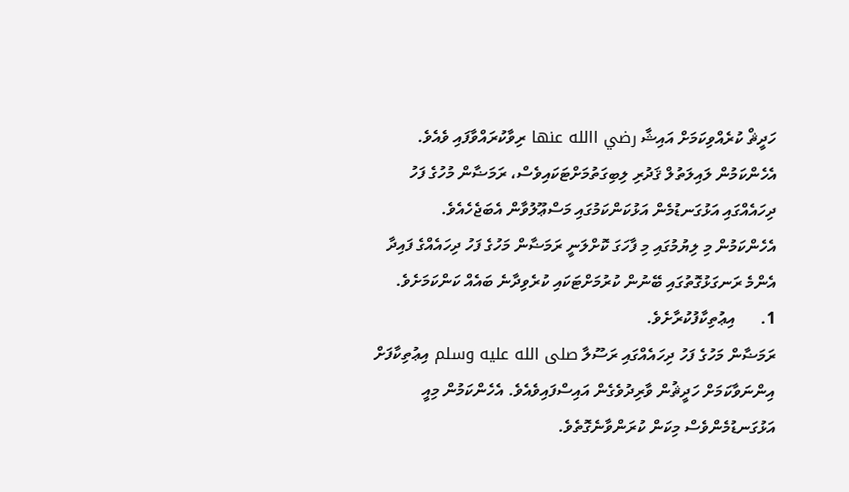ހަދީޘް ކުރެއްވިކަމަށް އައިޝާ رضي االله عنها ރިވާކުރައްވާފައި ވެއެވެ. އެހެންކަމުން ލައިލަތުލް ޤަދުރި ލިބިގަތުމަށްޓަކައިވެސް، ރަމަޟާން މުހުގެ ފަހު ދިހައެއްގައި އަޅުގަނޑުމެން އަޅުކަންކަމުގައި މަސްޢޫލުވާން އެބަޖެހެއެވެ.
އެހެންކަމުން މި ލިޔުމުގައި މި ފާހަގަ ކޮށްލަނީ ރަމަޟާން މަހުގެ ފަހު ދިހައެއްގެ ފައިދާ އެންމެ ރަނގަޅުގޮތުގައި ބޭނުން ކުރުމަށްޓަކައި ކުރެވިދާނެ ބައެއް ކަންކަމަށެވެ.
1.      އިޢުތިކާފުކުރާށެވެ.
ރަމަޟާން މަހުގެ ފަހު ދިހައެއްގައި ރަސޫލާ صلى الله عليه وسلم އިޢުތިކާފަށް އިންނަވާކަމަށް ހަދީޘުން ވާރިދުވެގެން އައިސްފައިވެއެވެ. އެހެންކަމުން މިއީ އަޅުގަނޑުމެންވެސް މިކަން ކުރަންވާނެގޮތެވެ.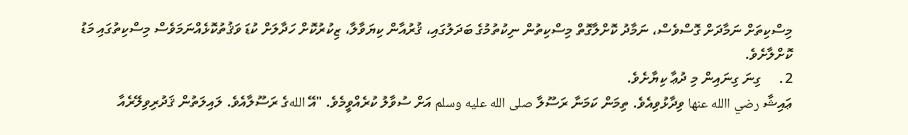މިސްކިތަށް ނަމާދަށް ގޮސްވެސް، ނަމާދު ކޮށްލާގޮތް މިސްކިތުން ނިކުތުމުގެ ބަދަލުގައި، ޤުރުއާން ކިޔަވާލާ، ޒިކުރުކޮށް ހަދާލަށް ކުޑަ ވަޤުތުކޮޅެއްނަމަވެސް މިސްކިތުގައި މަޑު ކޮށްލާށެވެ.
2.     ގިނަ ގިނައިން މި ދުޢާ ކިޔާށެވެ.
ޢައިޝާ رضي االله عنها ވިދާޅުވިއެވެ. ތިމަން ކަމަނާ ރަސޫލާ صلى الله عليه وسلم އަށް ސުވާލު ކުރެއްވީމެވެ. "އޭ اللهގެ ރަސޫލާއެވެ. ލައިލަތުން ޤަދުރިވިލޭރެއާ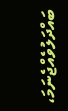ބައްދަލުވެއްޖެނަމަ،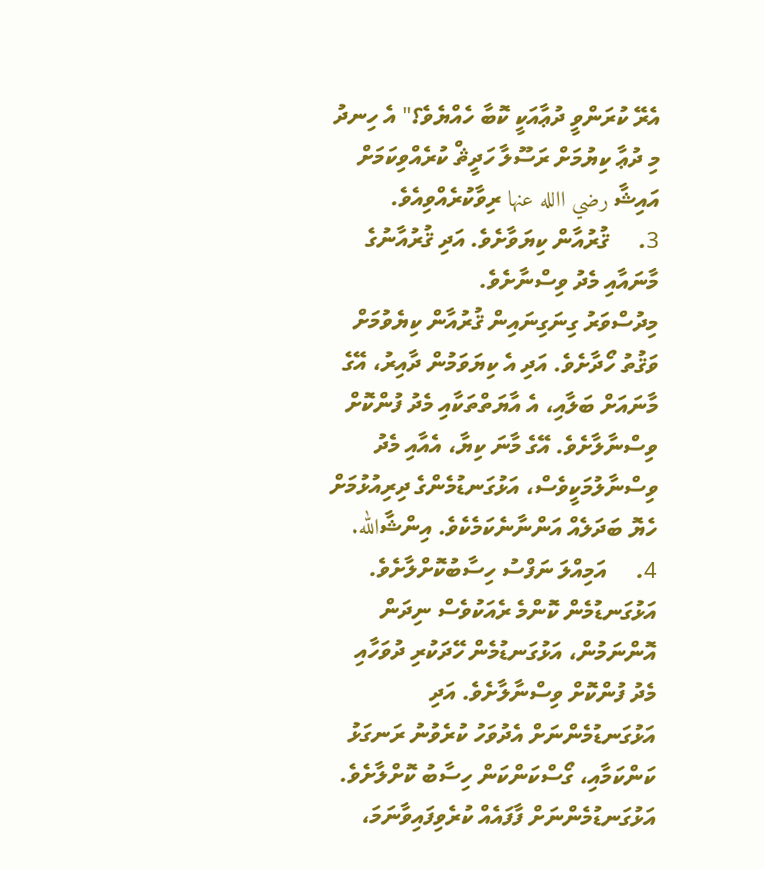އެރޭ ކުރަންވީ ދުޢާއަކީ ކޮބާ ހެއްޔެވެ؟" އެ ހިނދު މި ދުޢާ ކިޔުމަށް ރަސޫލާ ހަދީޘް ކުރެއްވިކަމަށް އައިޝާ رضي االله عنها ރިވާކުރެއްވިއެވެ.
3.     ޤުރުއާން ކިޔަވާށެވެ. އަދި ޤުރުއާނުގެ މާނައާއި މެދު ވިސްނާށެވެ.
މިދުސްވަރު ގިނަގިނައިން ޤުރުއާން ކިޔެވުމަށް ވަޤުތު ހޯދާށެވެ. އަދި އެ ކިޔަވަމުން ދާއިރު، އޭގެ މާނައަށް ބަލާއި، އެ އާޔަތްތަކާއި މެދު ފުންކޮށް ވިސްނާލާށެވެ. އޭގެ މާނަ ކިޔާ، އެއާއި މެދު ވިސްނާލުމަކީވެސް، އަޅުގަނޑުމެންގެ ދިރިއުޅުމަށް ހެޔޮ ބަދަލެއް އަންނާނެކަމެކެވެ. އިންޝާالله.
4.     އަމިއްލަ ނަފްސު ހިސާބުކޮށްލާށެވެ.
އަޅުގަނޑުމެން ކޮންމެ ރެއަކުވެސް ނިދަން އޮންނަމުން، އަޅުގަނޑުމެން ހޭދަކުރި ދުވަހާއި މެދު ފުންކޮށް ވިސްނާލާށެވެ. އަދި އަޅުގަނޑުމެންނަށް އެދުވަހު ކުރެވުނު ރަނގަޅު ކަންކަމާއި، ގޯސްކަންކަން ހިސާބު ކޮށްލާށެވެ. އަޅުގަނޑުމެންނަށް ފާފައެއް ކުރެވިފައިވާނަމަ،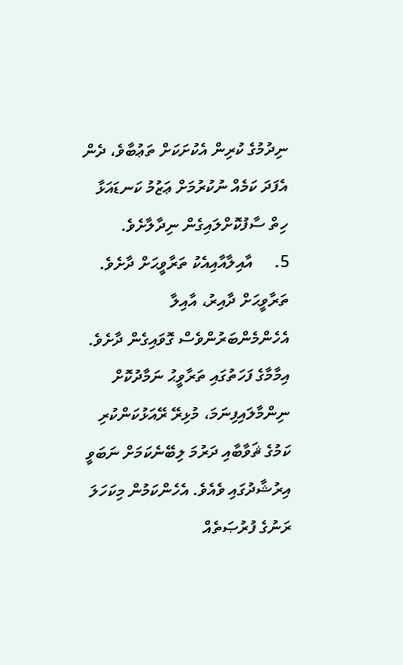ނިދުމުގެ ކުރިން އެކުށަކަށް ތަޢުބާވެ، ދެން އެފަދަ ކަމެއް ނުކުރުމަށް ޢަޒުމު ކަނޑައަޅާ ހިތް ސާފުކޮށްލައިގެން ނިދާލާށެވެ.
5.     އާއިލާއާއިއެކު ތަރާވީޙަށް ދާށެވެ.
ތަރާވީޙަށް ދާއިރު، އާއިލާ އެހެންމެންބަރުންވެސް ގޮވައިގެން ދާށެވެ. އިމާމާގެ ފަހަތުގައި ތަރާވީޙު ނަމާދުކޮށް ނިންމާލައިފިނަމަ، މުޅިރޭ ރޭއަޅުކަންކުރި ކަމުގެ ޘަވާބާއި ދަރުމަ ލިބޭނެކަމަށް ނަބަވީ އިރުޝާދުގައި ވެއެވެ. އެހެންކަމުން މިކަހަލަ ރަނުގެ ފުރުޞަތެއް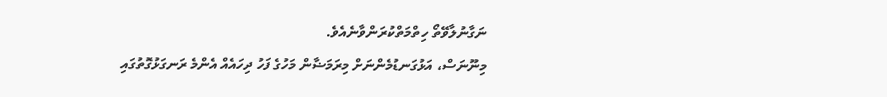ނަގާނުލާވޭތޯ ހިތްމަތްކުރަންވާނެއެވެ.
މިނޫނަސް، އަޅުގަނޑުމެންނަށް މިރަމަޟާން މަހުގެ ފަހު ދިހައެއް އެންމެ ރަނގަޅުގޮތުގައި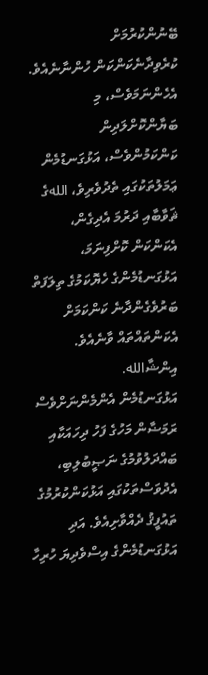ބޭނުންކުރުމަށް ކުރެވިދާނެކަންކަން ހުންނާނެއެވެ. އެހެންނަމަވެސް، މި ބަޔާންކޮށްލަދިން ކަންކަމުންވެސް، އަޅުގަނޑުމެން ޢަމަލުތަކުގައި ތެދުވެރިވެ، اللهގެ ޘަވާބާއި ދަރުމަ އެދިގެން، އެކަންކަން ކޮށްފިނަމަ، އަޅުގަނޑުމެންގެ ހެޔޮކަމުގެ ތިލަފަތް ބަރުވެގެންދާނެ ކަންކަމަށް އެކަންތައްތައް ވާނެއެވެ. އިންޝާالله.
އަޅުގަނޑުމެން އެންމެންނަށްވެސް ރަމަޟާން މަހުގެ ފަހު ދިހައަކާއި ބައްދަލުވުމުގެ ނަޞީބުލިބި، އެދުވަސްތަކުގައި އަޅުކަންކުރުމުގެ ތައުފީޤު ދެއްވާށިއެވެ. އަދި އަޅުގަނޑުމެންގެ އިސްވެދިޔަ ހުރިހާ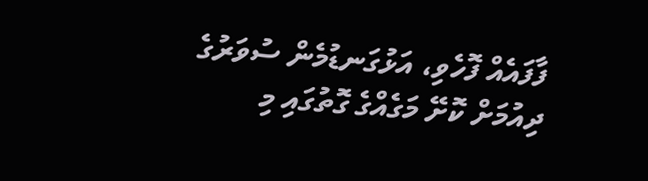ފާފައެއް ފޮހެވި، އަޅުގަނޑުމެން ސުވަރުގެ ދިއުމަށް ކޮށޭ މަގެއްގެ ގޮތުގައި މި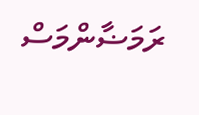ރަމަޟާންމަސް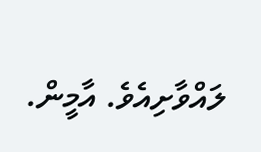ލައްވާށިއެވެ. އާމީން.